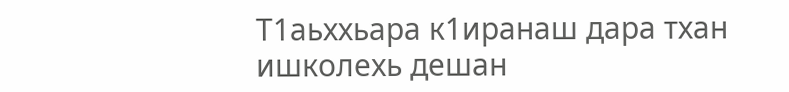Т1аьххьара к1иранаш дара тхан ишколехь дешан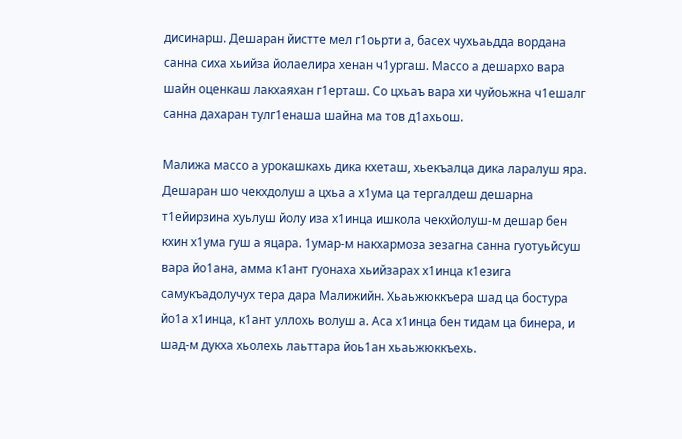дисинарш. Дешаран йистте мел г1оьрти а, басех чухьаьдда вордана санна сиха хьийза йолаелира хенан ч1ургаш. Массо а дешархо вара шайн оценкаш лакхаяхан г1ерташ. Со цхьаъ вара хи чуйоьжна ч1ешалг санна дахаран тулг1енаша шайна ма тов д1ахьош.

Малижа массо а урокашкахь дика кхеташ, хьекъалца дика ларалуш яра. Дешаран шо чекхдолуш а цхьа а х1ума ца тергалдеш дешарна т1ейирзина хуьлуш йолу иза х1инца ишкола чекхйолуш-м дешар бен кхин х1ума гуш а яцара. 1умар-м накхармоза зезагна санна гуотуьйсуш вара йо1ана, амма к1ант гуонаха хьийзарах х1инца к1езига самукъадолучух тера дара Малижийн. Хьаьжюккъера шад ца бостура йо1а х1инца, к1ант уллохь волуш а. Аса х1инца бен тидам ца бинера, и шад-м дукха хьолехь лаьттара йоь1ан хьаьжюккъехь.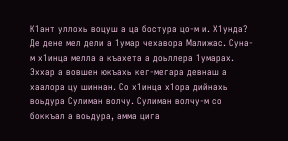К1ант уллохь воцуш а ца бостура цо-м и. Х1унда? Де дене мел дели а 1умар чехавора Малижас. Суна-м х1инца мелла а къахета а доьллера 1умарах. Эххар а вовшен юкъахь кег-мегара девнаш а хаалора цу шиннан. Со х1инца х1ора дийнахь воьдура Сулиман волчу. Сулиман волчу-м со боккъал а воьдура, амма цига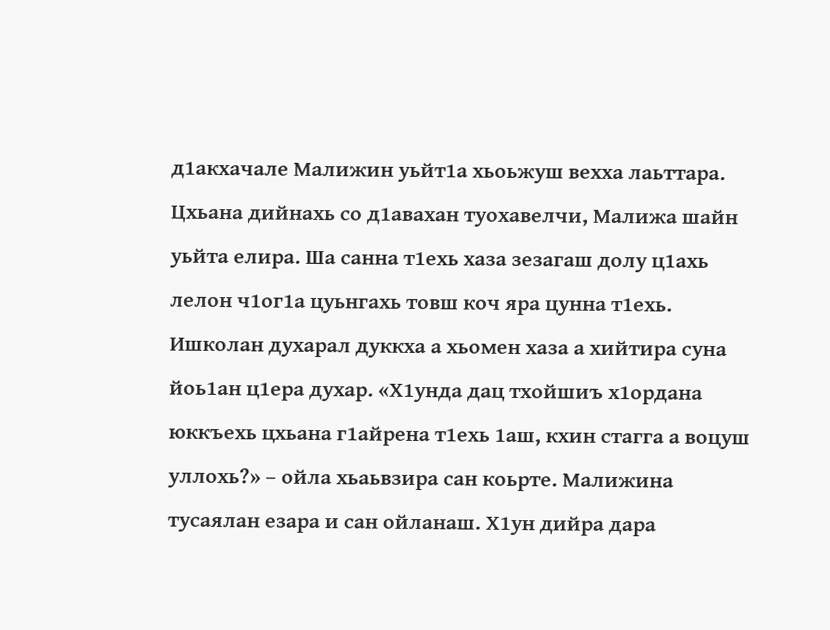д1акхачале Малижин уьйт1а хьоьжуш вехха лаьттара. Цхьана дийнахь со д1авахан туохавелчи, Малижа шайн уьйта елира. Ша санна т1ехь хаза зезагаш долу ц1ахь лелон ч1ог1а цуьнгахь товш коч яра цунна т1ехь. Ишколан духарал дуккха а хьомен хаза а хийтира суна йоь1ан ц1ера духар. «Х1унда дац тхойшиъ х1ордана юккъехь цхьана г1айрена т1ехь 1аш, кхин стагга а воцуш уллохь?» – ойла хьаьвзира сан коьрте. Малижина тусаялан езара и сан ойланаш. Х1ун дийра дара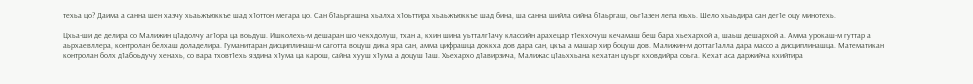техьа цо? Даима а санна шен хазчу хьаьжъюккъе шад х1оттон мегара цо. Сан б1аьргашна хьалха х1оьттира хьаьжъюккъе шад бина, ша санна шийла сийна б1аьргаш, оьг1азен лепа юьхь. Шело хьаьдира сан дег1е оцу минотехь.

Цхьа-ши де делира со Малижин ц1адолчу аг1ора ца воьдуш. Ишколехь-м дешаран шо чекхдолуш, тхан а, кхин шина уьтталг1ачу классийн арахецар т1екхочуш кечамаш беш бара хьехархой а, шаьш дешархой а. Амма урокаш-м гуттар а аьрхаевллера, контролан белхаш доладелира. Гуманитаран дисциплинаш-м саготта воцуш дика яра сан, амма цифрашца доккха дов дара сан, цкъа а машар хир боцуш дов. Малижин-м доттаг1алла дара массо а дисциплинашца. Математикан контролан болх д1абоьдучу хенахь, со вара тховт1ехь яздина х1ума ца карош, сайна хууш х1ума а доцуш 1аш. Хьехархо д1авирзича, Малижас ц1аьххьана кехатан цуьрг кховдийра соьга. Кехат аса даржийча кхийтира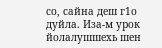со, сайна деш г1о дуйла. Иза-м урок йолалушшехь шен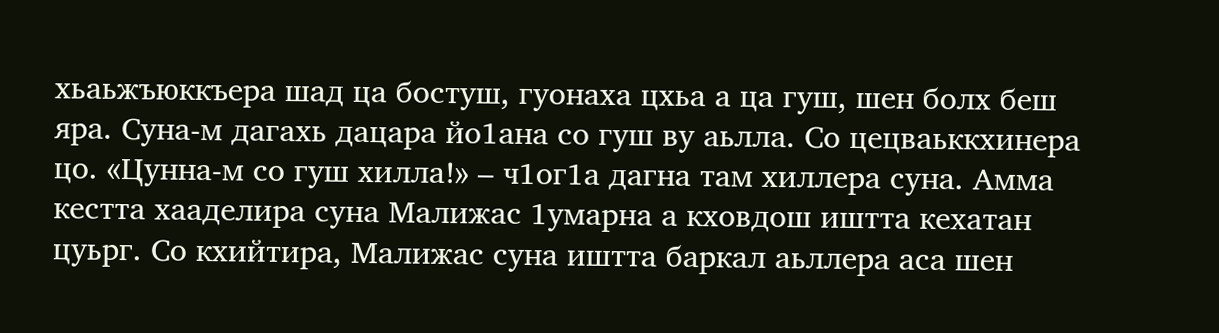хьаьжъюккъера шад ца бостуш, гуонаха цхьа а ца гуш, шен болх беш яра. Суна-м дагахь дацара йо1ана со гуш ву аьлла. Со цецваьккхинера цо. «Цунна-м со гуш хилла!» – ч1ог1а дагна там хиллера суна. Амма кестта хааделира суна Малижас 1умарна а кховдош иштта кехатан цуьрг. Со кхийтира, Малижас суна иштта баркал аьллера аса шен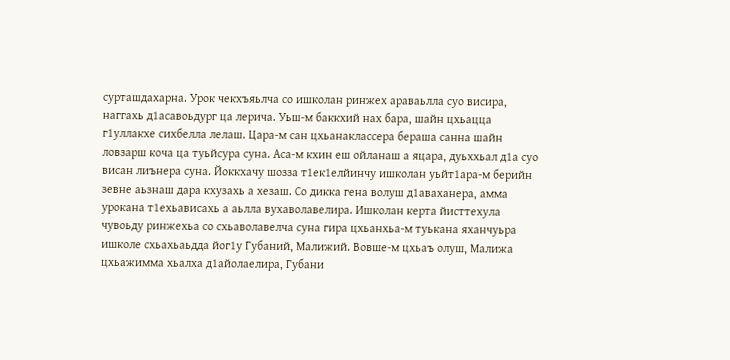сурташдахарна. Урок чекхъяьлча со ишколан ринжех араваьлла суо висира, наггахь д1асавоьдург ца лерича. Уьш-м баккхий нах бара, шайн цхьацца г1уллакхе сихбелла лелаш. Цара-м сан цхьанаклассера бераша санна шайн ловзарш коча ца туьйсура суна. Аса-м кхин еш ойланаш а яцара, дуьххьал д1а суо висан лиънера суна. Йоккхачу шозза т1ек1елйинчу ишколан уьйт1ара-м берийн зевне аьзнаш дара кхузахь а хезаш. Со дикка гена волуш д1аваханера, амма урокана т1ехьависахь а аьлла вухаволавелира. Ишколан керта йисттехула чувоьду ринжехьа со схьаволавелча суна гира цхьанхьа-м туькана яханчуьра ишколе схьахьаьдда йог1у Губаний, Малижий. Вовше-м цхьаъ олуш, Малижа цхьажимма хьалха д1айолаелира, Губани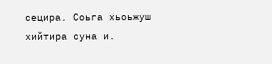сецира. Соьга хьоьжуш хийтира суна и.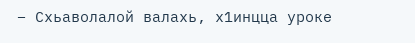– Схьаволалой валахь, х1инцца уроке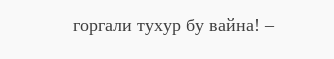горгали тухур бу вайна! –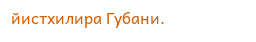йистхилира Губани.